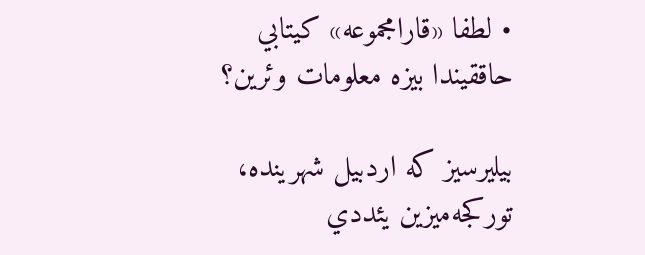• لطفا «قارامجموعه‌» كيتابي‌ حاققيندا بيزه‌ معلومات‌ وئرين‌؟

بيليرسيز كه‌ اردبيل‌ شهرينده‌، توركجه‌ميزين‌ يئددي‌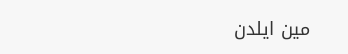مين‌ ايلدن‌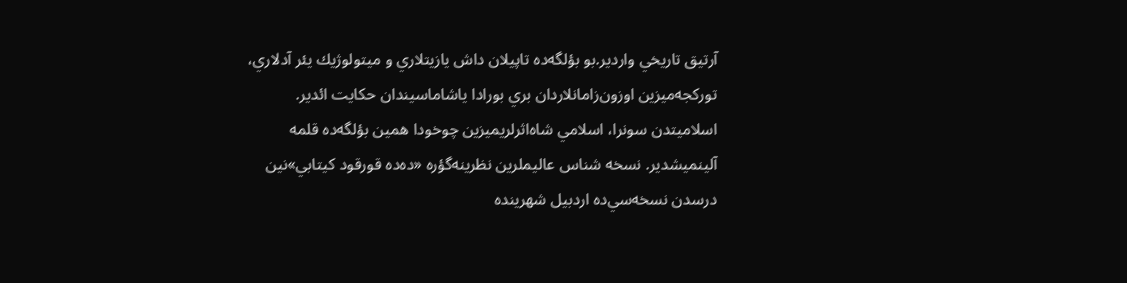آرتيق‌ تاريخي‌ واردير.بو بؤلگه‌ده‌ تاپيلان‌ داش‌ يازيتلاري‌ و ميتولوژيك‌ يئر آدلاري‌، توركجه‌ميزين‌ اوزون‌زامانلاردان‌ بري‌ بورادا ياشاماسيندان‌ حكايت‌ ائدير. اسلاميتدن‌ سونرا، اسلامي‌ شاه‌اثرلريميزين‌ چوخودا همين‌ بؤلگه‌ده‌ قلمه‌ آلينميشدير. نسخه‌ شناس‌ عاليملرين‌ نظرينه‌گؤره‌ «ده‌ده‌ قورقود كيتابي‌»نين‌ درسدن‌ نسخه‌سي‌ده‌ اردبيل‌ شهرينده‌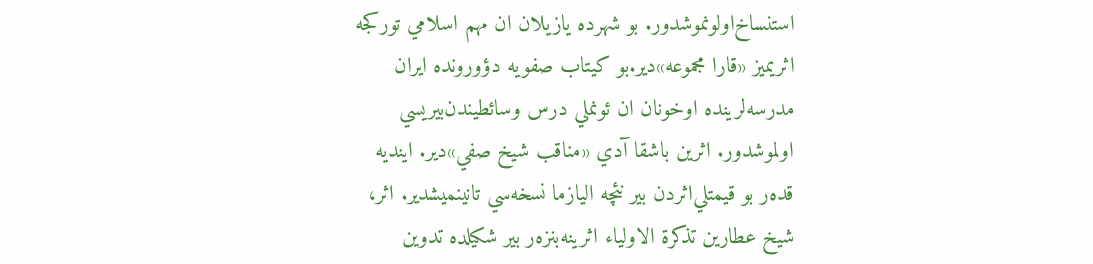استنساخ‌اولونموشدور. بو شهرده‌ يازيلان‌ ان‌ مهم‌ اسلامي‌ توركجه‌ اثريميز «قارا مجموعه‌»دير.بو كيتاب‌ صفويه‌ دؤورونده‌ ايران‌ مدرسه‌لرينده‌ اوخونان‌ ان‌ ئونملي‌ درس‌ وسائطيندن‌بيريسي‌ اولموشدور. اثرين‌ باشقا آدي‌ «مناقب‌ شيخ‌ صفي‌»دير. اينديه‌ قده‌ر بو قيمتلي‌اثردن‌ بير نئچه‌ اليازما نسخه‌سي‌ تانينميشدير. اثر، شيخ‌ عطارين‌ تذكرة‌ الاولياء اثرينه‌بنزه‌ر بير شكيلده‌ تدوين‌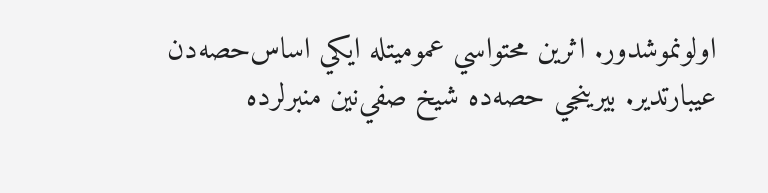اولونموشدور. اثرين‌ محتواسي‌ عموميتله‌ ايكي‌ اساس‌حصه‌دن‌ عيبارتدير. بيرينجي‌ حصه‌ده‌ شيخ‌ صفي‌نين‌ منبرلرده‌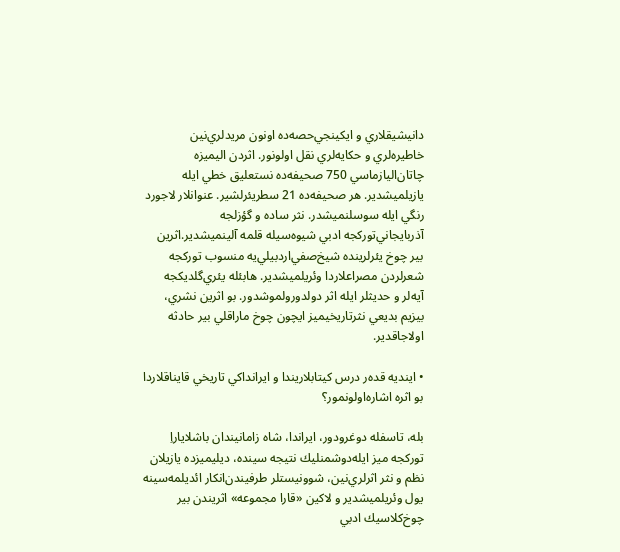دانيشيقلاري‌ و ايكينجي‌حصه‌ده‌ اونون‌ مريدلري‌نين‌ خاطيره‌لري‌ و حكايه‌لري‌ نقل‌ اولونور. اثردن‌ اليميزه‌ چاتان‌اليازماسي‌ 750 صحيفه‌ده‌ نستعليق‌ خطي‌ ايله‌ يازيلميشدير. هر صحيفه‌ده‌ 21 سطريئرلشير. عنوانلار لاجورد رنگي‌ ايله‌ سوسلنميشدر. نثر ساده‌ و گؤزلجه‌ آذربايجاني‌توركجه‌ ادبي‌ شيوه‌سيله‌ قلمه‌ آلينميشدير.اثرين‌ بير چوخ‌ يئرلرينده‌ شيخ‌صفي‌اردبيلي‌يه‌ منسوب‌ توركجه‌ شعرلردن‌ مصراعلاردا وئريلميشدير. هابئله‌ يئري‌گلديكجه‌ آيه‌لر و حديثلر ايله‌ اثر دولدورولموشدور. بو اثرين‌ نشري‌، بيزيم‌ بديعي‌ نثرتاريخيميز ايچون‌ چوخ‌ ماراقلي‌ بير حادثه‌ اولاجاقدير.

• اينديه‌ قده‌ر درس‌ كيتابلاريندا و ايرانداكي‌ تاريخي‌ قايناقلاردا بو اثره‌ اشاره‌اولونمور؟

بله‌، تاسفله‌ دوغرودور، ايراندا، شاه‌ زامانيندان‌ باشلاياراِ توركجه‌ ميز ايله‌دوشمنليك‌ نتيجه‌ سينده‌، ديليميزده‌ يازيلان‌ نظم‌ و نثر اثرلري‌نين‌، شوونيستلر طرفيندن‌انكار ائديلمه‌سينه‌ يول‌ وئريلميشدير و لاكين‌ «قارا مجموعه‌» اثريندن‌ بير چوخ‌كلاسيك‌ ادبي‌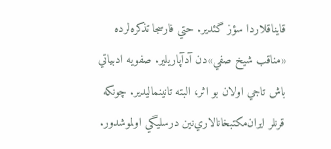قايناقلاردا سؤز گئدير. حتي‌ فارسجا تذكره‌لرده‌ «مناقب‌ شيخ‌ صفي‌»دن‌ آدآپاريلير. صفويه‌ ادبياتي‌ باش‌ تاجي‌ اولان‌ بو اثر، البته‌ تانينماليدير. چونكه‌ قرنلر ايران‌مكتبخانالاري‌نين‌ درسليگي‌ اولموشدور.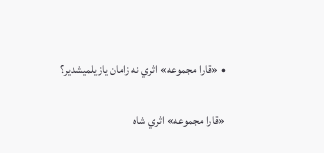• «قارا مجموعه‌» اثري‌ نه‌ زامان‌ يازيلميشدير؟

«قارا مجموعه‌» اثري‌ شاه‌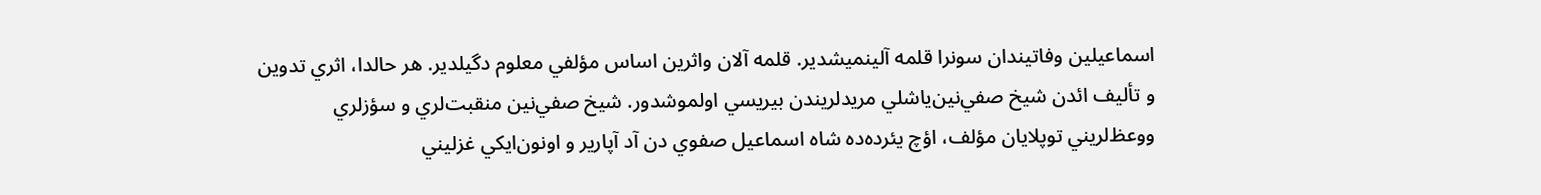اسماعيلين‌ وفاتيندان‌ سونرا قلمه‌ آلينميشدير. قلمه‌ آلان‌ واثرين‌ اساس‌ مؤلفي‌ معلوم‌ دگيلدير. هر حالدا، اثري‌ تدوين‌ و تأليف‌ ائدن‌ شيخ‌ صفي‌نين‌ياشلي‌ مريدلريندن‌ بيريسي‌ اولموشدور. شيخ‌ صفي‌نين‌ منقبت‌لري‌ و سؤزلري‌ ووعظ‌لريني‌ توپلايان‌ مؤلف‌، اؤچ‌ يئرده‌ده‌ شاه‌ اسماعيل‌ صفوي‌ دن‌ آد آپارير و اونون‌ايكي‌ غزليني‌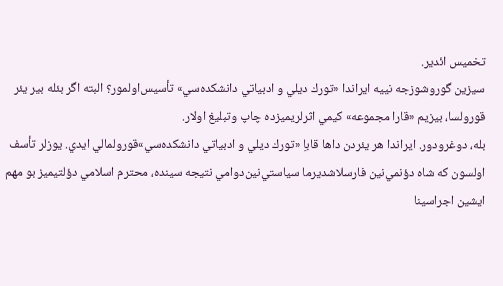تخميس‌ ائدير.
سيزين‌ گوروشوزجه‌ نييه‌ ايراندا «تورك‌ ديلي‌ و ادبياتي‌ دانشكده‌سي‌» تأسيس‌اولمور؟ البته‌ اگر بئله‌ بير يئر قورولسا، بيزيم‌ «قارا مجموعه‌» كيمي‌ اثرلريميزده‌ چاپ‌ وتبليغ‌ اولار.
بله‌، دوغرودور. ايراندا هر يئردن‌ داها قاباِ «تورك‌ ديلي‌ و ادبياتي‌ دانشكده‌سي‌»قورولمالي‌ ايدي‌. يوزلر تأسف‌ اولسون‌ كه‌ شاه‌ دؤنمي‌نين‌ فارسلاشديرما سياستي‌نين‌دوامي‌ نتيجه‌ سينده‌، محترم‌ اسلامي‌ دؤلتيميز بو مهم‌ ايشين‌ اجراسينا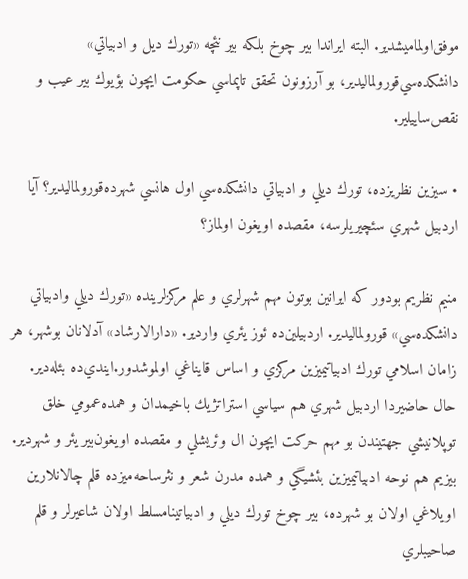موفق‌اولماميشدير. البته‌ ايراندا بير چوخ‌ بلكه‌ بير نئچه‌ «تورك‌ ديل‌ و ادبياتي‌» دانشكده‌سي‌قورولماليدير، بو آرزونون‌ تحقق‌ تاپماسي‌ حكومت‌ ايچون‌ بؤيوك‌ بير عيب‌ و نقص‌ساييلير.

• سيزين‌ نظريزده‌، تورك‌ ديلي‌ و ادبياتي‌ دانشكده‌سي‌ اول‌ هانسي‌ شهرده‌قورولماليدير؟ آيا اردبيل‌ شهري‌ سئچيريلرسه‌، مقصده‌ اويغون‌ اولماز؟

منيم‌ نظريم‌ بودور كه‌ ايرانين‌ بوتون‌ مهم‌ شهرلري‌ و علم‌ مركزلرينده‌ «تورك‌ ديلي‌ وادبياتي‌ دانشكده‌سي‌» قورولماليدير. اردبيلين‌ده‌ ئوز يئري‌ واردير. «دارالارشاد» آدلانان‌ بوشهر، هر زامان‌ اسلامي‌ تورك‌ ادبياتيميزين‌ مركزي‌ و اساس‌ قايناغي‌ اولموشدور.ايندي‌ده‌ بئله‌دير. حال‌ حاضيردا اردبيل‌ شهري‌ هم‌ سياسي‌ استراتژيك‌ باخيمدان‌ و همده‌عمومي‌ خلق‌ توپلانيشي‌ جهتيندن‌ بو مهم‌ حركت‌ ايچون‌ ال‌ وئريشلي‌ و مقصده‌ اويغون‌بير يئر و شهردير. بيزيم‌ هم‌ نوحه‌ ادبياتيميزين‌ بئشيگي‌ و همده‌ مدرن‌ شعر و نثرساحه‌ميزده‌ قلم‌ چالانلارين‌ اويلاغي‌ اولان‌ بو شهرده‌، بير چوخ‌ تورك‌ ديلي‌ و ادبياتينامسلط‌ اولان‌ شاعيرلر و قلم‌ صاحيبلري‌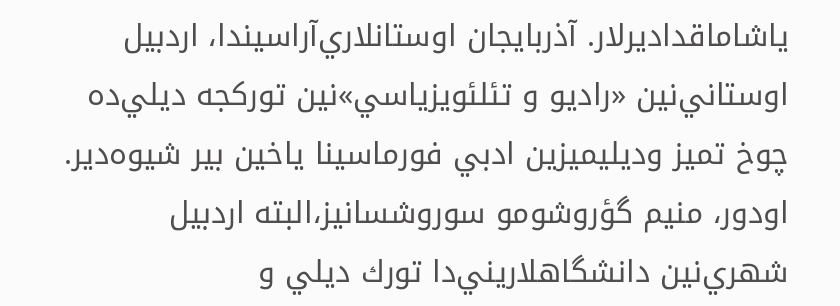ياشاماقداديرلار. آذربايجان‌ اوستانلاري‌آراسيندا، اردبيل‌ اوستاني‌نين‌ «راديو و تئلئويزياسي‌»نين‌ توركجه‌ ديلي‌ده‌ چوخ‌ تميز وديليميزين‌ ادبي‌ فورماسينا ياخين‌ بير شيوه‌دير. اودور، منيم‌ گؤروشومو سوروشسانيز،البته‌ اردبيل‌ شهري‌نين‌ دانشگاهلاريني‌دا تورك‌ ديلي‌ و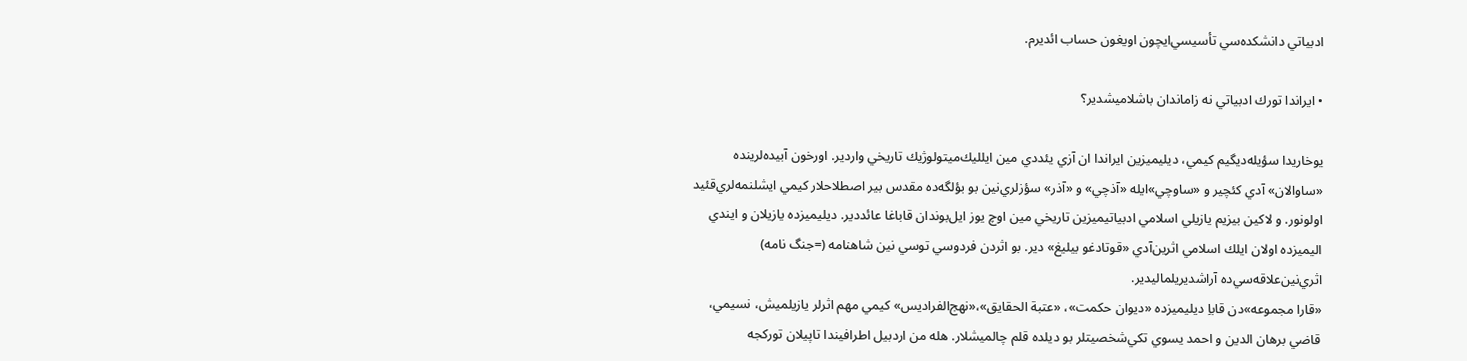ادبياتي‌ دانشكده‌سي‌ تأسيسي‌ايچون‌ اويغون‌ حساب‌ ائديرم‌.

• ايراندا تورك‌ ادبياتي‌ نه‌ زاماندان‌ باشلاميشدير؟

يوخاريدا سؤيله‌ديگيم‌ كيمي‌، ديليميزين‌ ايراندا ان‌ آزي‌ يئددي‌ مين‌ ايلليك‌ميتولوژيك‌ تاريخي‌ واردير. اورخون‌ آبيده‌لرينده‌ «ساوالان‌» آدي‌ كئچير و «ساوچي‌»ايله‌ «آذچي‌» و «آذر» سؤزلري‌نين‌ بو بؤلگه‌ده‌ مقدس‌ بير اصطلاحلار كيمي‌ ايشلنمه‌لري‌قئيد اولونور. و لاكين‌ بيزيم‌ يازيلي‌ اسلامي‌ ادبياتيميزين‌ تاريخي‌ مين‌ اوچ‌ يوز ايل‌بوندان‌ قاباغا عائددير. ديليميزده‌ يازيلان‌ و ايندي‌ اليميزده‌ اولان‌ ايلك‌ اسلامي‌ اثرين‌آدي‌ «قوتادغو بيليغ‌» دير. بو اثردن‌ فردوسي‌ توسي‌ نين‌ شاهنامه‌ (=جنگ‌ نامه‌) اثري‌نين‌علاقه‌سي‌ده‌ آراشديريلماليدير.
«قارا مجموعه‌»دن‌ قاباِ ديليميزده‌ «ديوان‌ حكمت‌»، «عتبة‌ الحقايق‌»،«نهج‌الفراديس‌» كيمي‌ مهم‌ اثرلر يازيلميش‌، نسيمي‌، قاضي‌ برهان‌ الدين‌ و احمد يسوي‌ تكي‌شخصيتلر بو ديلده‌ قلم‌ چالميشلار. هله‌ من‌ اردبيل‌ اطرافيندا تاپيلان‌ توركجه‌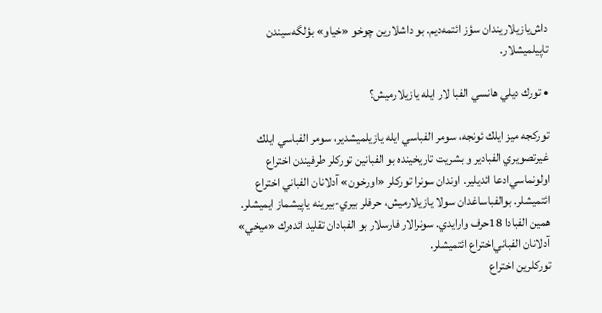داش‌يازيلاريندان‌ سؤز ائتمه‌ديم‌. بو داشلارين‌ چوخو «خياو» بؤلگه‌سيندن‌ تاپيلميشلار.

• تورك‌ ديلي‌ هانسي‌ الفبا لار ايله‌ يازيلارميش‌؟

توركجه‌ ميز ايلك‌ ئونجه‌، سومر الفباسي‌ ايله‌ يازيلميشدير، سومر الفباسي‌ ايلك‌ غيرتصويري‌ الفبادير و بشريت‌ تاريخينده‌ بو الفبانين‌ توركلر طرفيندن‌ اختراع‌ اولونماسي‌ادعا ائديلير. اوندان‌ سونرا توركلر «اورخون‌» آدلانان‌ الفباني‌ اختراع‌ ائتميشلر. بوالفباساغدان‌ سولا يازيلارميش‌، حرفلر بيري‌-بيرينه‌ ياپيشماز ايميشلر. همين‌ الفبادا 18حرف‌ وارايدي‌. سونرالار فارسلار بو الفبادان‌ تقليد ائده‌رك‌ «ميخي‌» آدلانان‌ الفباني‌اختراع‌ ائتميشلر.
توركلرين‌ اختراع‌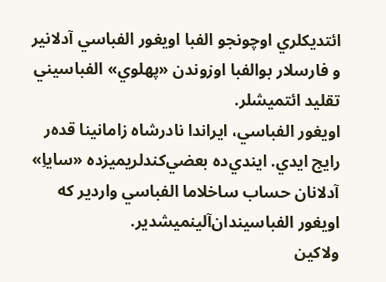ائتديكلري‌ اوچونجو الفبا اويغور الفباسي‌ آدلانير و فارسلار بوالفبا اوزوندن‌ «پهلوي‌» الفباسيني‌ تقليد ائتميشلر.
اويغور الفباسي‌، ايراندا نادرشاه‌ زامانينا قده‌ر رايج‌ ايدي‌. ايندي‌ده‌ بعضي‌كندلريميزده‌ «ساياِ» آدلانان‌ حساب‌ ساخلاما الفباسي‌ واردير كه‌ اويغور الفباسيندان‌آلينميشدير.
ولاكين‌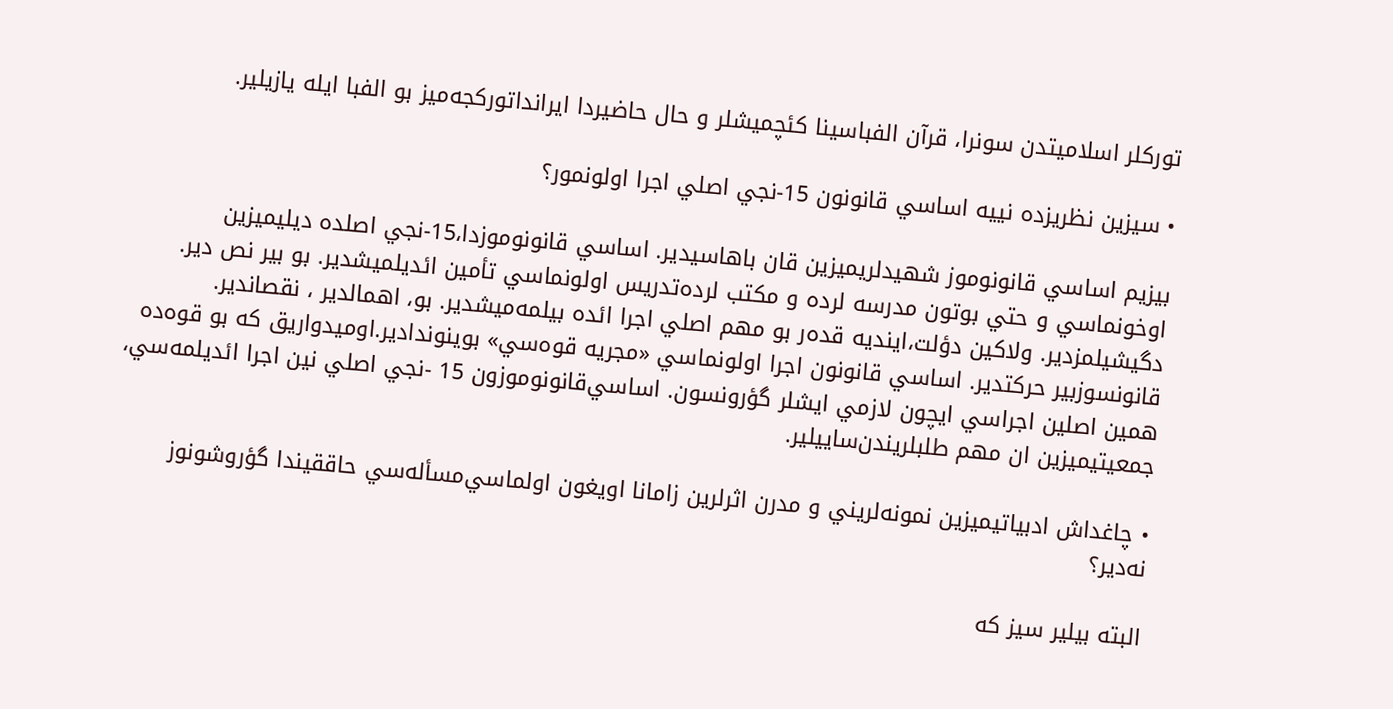توركلر اسلاميتدن‌ سونرا، قرآن‌ الفباسينا كئچميشلر و حال‌ حاضيردا ايرانداتوركجه‌ميز بو الفبا ايله‌ يازيلير.

• سيزين‌ نظريزده‌ نييه‌ اساسي‌ قانونون‌ 15-نجي‌ اصلي‌ اجرا اولونمور؟

بيزيم‌ اساسي‌ قانونوموز شهيدلريميزين‌ قان‌ باهاسيدير. اساسي‌ قانونوموزدا،15-نجي‌ اصلده‌ ديليميزين‌ اوخونماسي‌ و حتي‌ بوتون‌ مدرسه‌ لرده‌ و مكتب‌ لرده‌تدريس‌ اولونماسي‌ تأمين‌ ائديلميشدير. بو بير نص‌ دير. دگيشيلمزدير. ولاكين‌ دؤلت‌،اينديه‌ قده‌ر بو مهم‌ اصلي‌ اجرا ائده‌ بيلمه‌ميشدير. بو، اهمالدير ، نقصاندير. قانونسوزبير حركتدير. اساسي‌ قانونون‌ اجرا اولونماسي‌ «مجريه‌ قوه‌سي‌» بوينوندادير.اوميدواريق‌ كه‌ بو قوه‌ده‌ همين‌ اصلين‌ اجراسي‌ ايچون‌ لازمي‌ ايشلر گؤرونسون‌. اساسي‌قانونوموزون‌ 15 -نجي‌ اصلي‌ نين‌ اجرا ائديلمه‌سي‌، جمعيتيميزين‌ ان‌ مهم‌ طلبلريندن‌ساييلير.

• چاغداش‌ ادبياتيميزين‌ نمونه‌لريني‌ و مدرن‌ اثرلرين‌ زامانا اويغون‌ اولماسي‌مسأله‌سي‌ حاققيندا گؤروشونوز نه‌دير؟

البته‌ بيلير سيز كه‌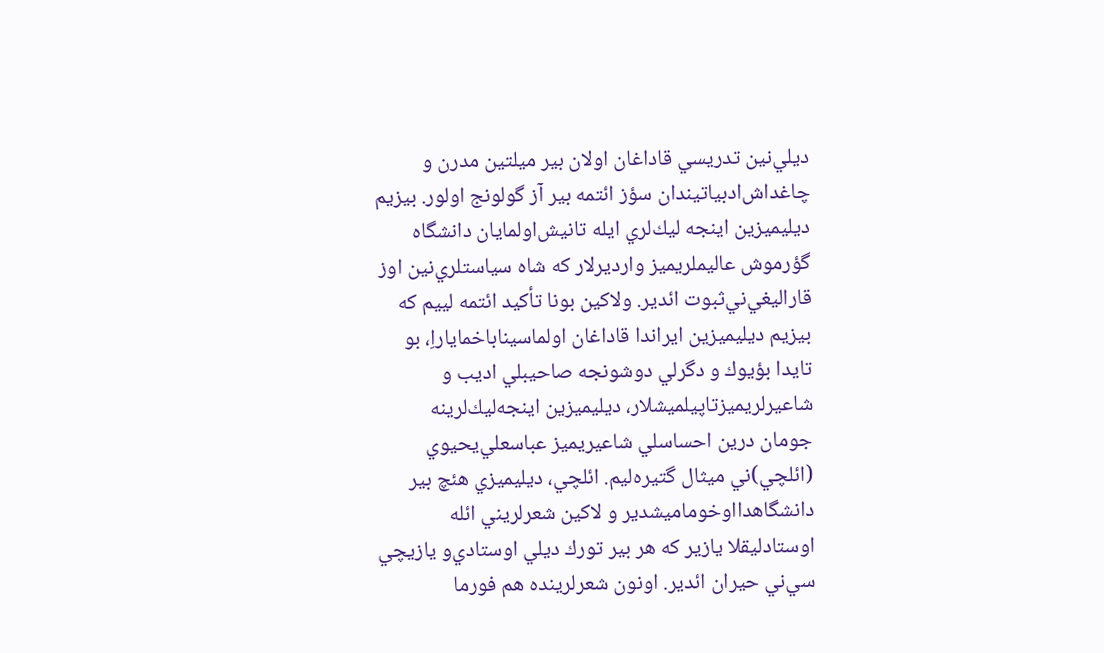ديلي‌نين‌ تدريسي‌ قاداغان‌ اولان‌ بير ميلتين‌ مدرن‌ و چاغداش‌ادبياتيندان‌ سؤز ائتمه‌ بير آز گولونج‌ اولور. بيزيم‌ ديليميزين‌ اينجه‌ ليك‌لري‌ ايله‌ تانيش‌اولمايان‌ دانشگاه‌ گؤرموش‌ عاليملريميز وارديرلار كه‌ شاه‌ سياستلري‌نين‌ اوز قاراليغي‌ني‌ثبوت‌ ائدير. ولاكين‌ بونا تأكيد ائتمه‌ لييم‌ كه‌ بيزيم‌ ديليميزين‌ ايراندا قاداغان‌ اولماسيناباخماياراِ، بو تايدا بؤيوك‌ و دگرلي‌ دوشونجه‌ صاحيبلي‌ اديب‌ و شاعيرلريميزتاپيلميشلار، ديليميزين‌ اينجه‌ليك‌لرينه‌ جومان‌ درين‌ احساسلي‌ شاعيريميز عباسعلي‌يحيوي‌ (ائلچي‌)ني‌ ميثال‌ گتيره‌ليم‌. ائلچي‌، ديليميزي‌ هئچ‌ بير دانشگاهدااوخوماميشدير و لاكين‌ شعرلريني‌ ائله‌ اوستادليقلا يازير كه‌ هر بير تورك‌ ديلي‌ اوستادي‌و يازيچي‌ سي‌ني‌ حيران‌ ائدير. اونون‌ شعرلرينده‌ هم‌ فورما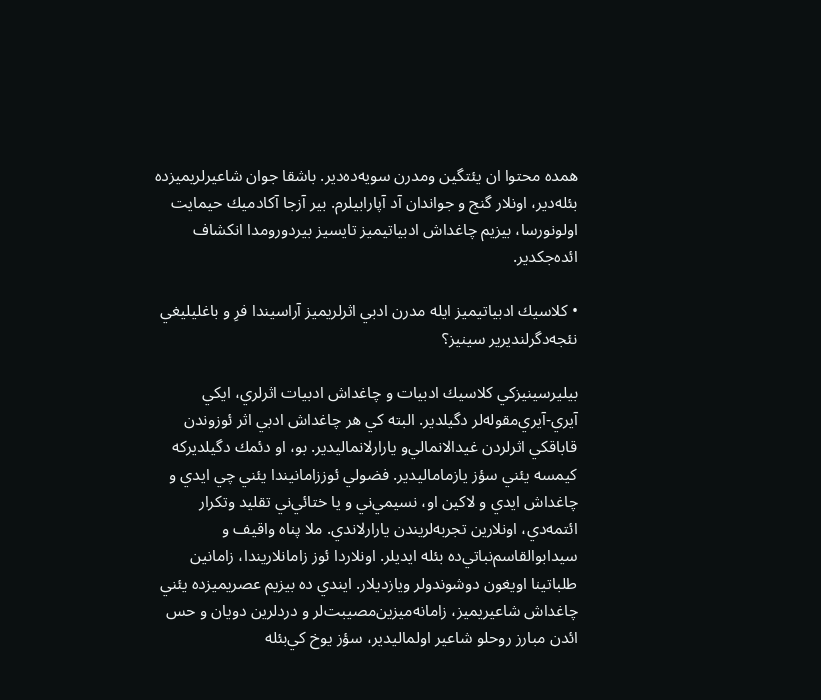همده‌ محتوا ان‌ يئتگين‌ ومدرن‌ سويه‌ده‌دير. باشقا جوان‌ شاعيرلريميزده‌ بئله‌دير، اونلار گنج‌ و جواندان‌ آد آپارابيلرم‌. بير آزجا آكادميك‌ حيمايت‌ اولونورسا، بيزيم‌ چاغداش‌ ادبياتيميز تايسيز بيردورومدا انكشاف‌ ائده‌جكدير.

• كلاسيك‌ ادبياتيميز ايله‌ مدرن‌ ادبي‌ اثرلريميز آراسيندا فرِ و باغليليغي‌ نئجه‌دگرلنديرير سينيز؟

بيليرسينيزكي‌ كلاسيك‌ ادبيات‌ و چاغداش‌ ادبيات‌ اثرلري‌، ايكي‌ آيري‌-آيري‌مقوله‌لر دگيلدير. البته‌ كي‌ هر چاغداش‌ ادبي‌ اثر ئوزوندن‌ قاباقكي‌ اثرلردن‌ غيدالانمالي‌و يارارلانماليدير. بو، او دئمك‌ دگيلديركه‌ كيمسه‌ يئني‌ سؤز يازماماليدير. فضولي‌ ئوززامانيندا يئني‌ چي‌ ايدي‌ و چاغداش‌ ايدي‌ و لاكين‌ او، نسيمي‌ني‌ و يا ختائي‌ني‌ تقليد وتكرار ائتمه‌دي‌، اونلارين‌ تجربه‌لريندن‌ يارارلاندي‌. ملا پناه‌ واقيف‌ و سيدابوالقاسم‌نباتي‌ده‌ بئله‌ ايديلر. اونلاردا ئوز زامانلاريندا، زامانين‌ طلباتينا اويغون‌ دوشوندولر ويازديلار. ايندي‌ ده‌ بيزيم‌ عصريميزده‌ يئني‌ چاغداش‌ شاعيريميز، زامانه‌ميزين‌مصيبت‌لر و دردلرين‌ دويان‌ و حس‌ ائدن‌ مبارز روحلو شاعير اولماليدير، سؤز يوخ‌ كي‌بئله‌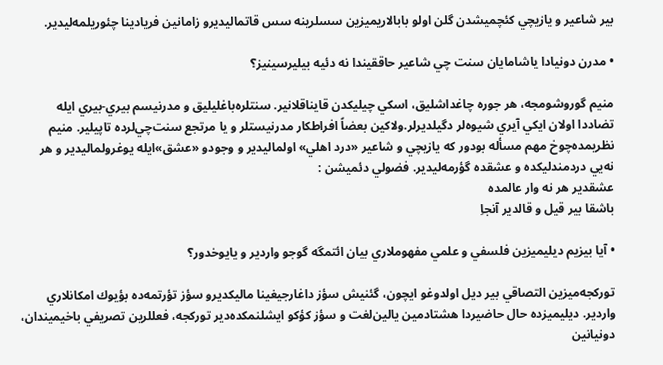بير شاعير و يازيچي‌ كئچميشدن‌ گلن‌ اولو بابالاريميزين‌ سسلرينه‌ سس‌ قاتماليديرو زامانين‌ فريادينا چئوريلمه‌ليدير.

• مدرن‌ دونيادا ياشامايان‌ سنت‌ چي‌ شاعير حاققيندا نه‌ دئيه‌ بيليرسينيز؟

منيم‌ گوروشومجه‌، هر جوره‌ چاغداشليق‌، اسكي‌ چيليكدن‌ قايناقلانير. سنتلره‌باغليليق‌ و مدرنيسم‌ بيري‌-بيري‌ ايله‌ تضاددا اولان‌ ايكي‌ آيري‌ شيوه‌لر دگيلديرلر.ولاكين‌ بعضاً افراطكار مدرنيستلر و يا مرتجع‌ سنت‌چي‌لرده‌ تاپيلير. منيم‌ نظريمده‌چوخ‌ مهم‌ مسأله‌ بودور كه‌ يازيچي‌ و شاعير «درد اهلي‌» اولماليدير و وجودو «عشق‌»ايله‌ يوغرولماليدير و هر نه‌يي‌ دردمندليكده‌ و عشقده‌ گؤرمه‌ليدير. فضولي‌ دئميشن‌ :
عشقدير هر نه‌ وار عالمده‌
باشقا بير قيل‌ و قالدير آنجاِ

• آيا بيزيم‌ ديليميزين‌ فلسفي‌ و علمي‌ مفهوملاري‌ بيان‌ ائتمگه‌ گوجو واردير و يايوخدور؟

توركجه‌ميزين‌ التصاقي‌ بير ديل‌ اولدوغو ايچون‌، گئنيش‌ سؤز داغارجيغينا ماليكديرو سؤز تؤرتمه‌ده‌ بؤيوك‌ امكانلاري‌ واردير. ديليميزده‌ حال‌ حاضيردا هشتادمين‌ يالين‌لغت‌ و سؤز كؤكو ايشلنمكده‌دير توركجه‌، فعللرين‌ تصريفي‌ باخيميندان‌، دونيانين‌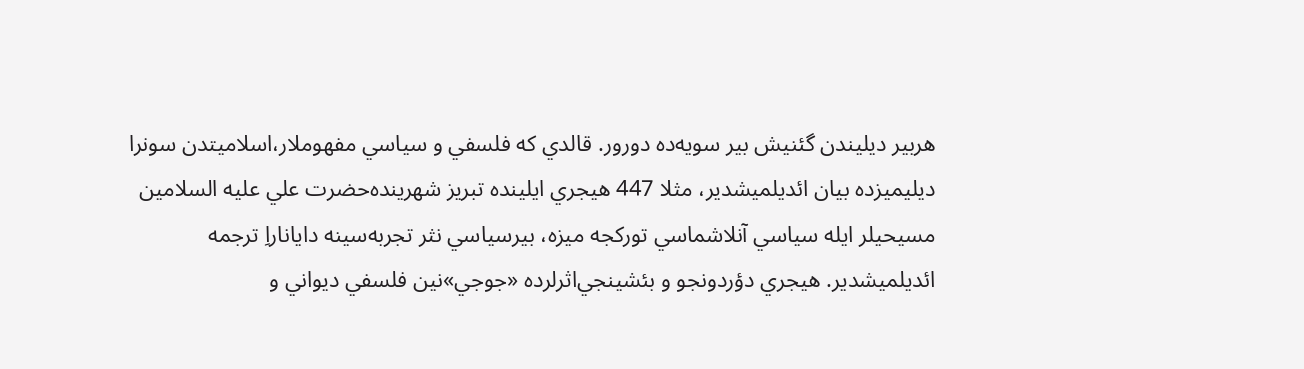هربير ديليندن‌ گئنيش‌ بير سويه‌ده‌ دورور. قالدي‌ كه‌ فلسفي‌ و سياسي‌ مفهوملار،اسلاميتدن‌ سونرا ديليميزده‌ بيان‌ ائديلميشدير، مثلا 447 هيجري‌ ايلينده‌ تبريز شهرينده‌حضرت‌ علي‌ عليه‌ السلامين‌ مسيحيلر ايله‌ سياسي‌ آنلاشماسي‌ توركجه‌ ميزه‌، بيرسياسي‌ نثر تجربه‌سينه‌ داياناراِ ترجمه‌ ائديلميشدير. هيجري‌ دؤردونجو و بئشينجي‌اثرلرده‌ «جوجي‌»نين‌ فلسفي‌ ديواني‌ و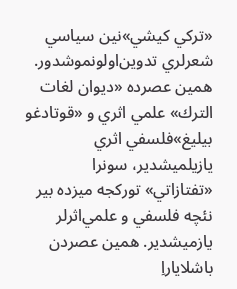«تركي‌ كيشي‌»نين‌ سياسي‌ شعرلري‌ تدوين‌اولونموشدور. همين‌ عصرده‌ «ديوان‌ لغات‌ الترك‌» علمي‌ اثري‌ و «قوتادغو بيليغ‌»فلسفي‌ اثري‌ يازيلميشدير، سونرا «تفتازاتي‌» توركجه‌ ميزده‌ بير نئچه‌ فلسفي‌ و علمي‌اثرلر يازميشدير. همين‌ عصردن‌ باشلاياراِ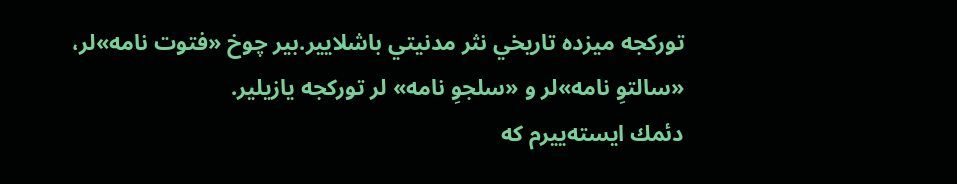توركجه‌ ميزده‌ تاريخي‌ نثر مدنيتي‌ باشلايير.بير چوخ‌ «فتوت‌ نامه‌»لر، «سالتوِ نامه‌»لر و «سلجوِ نامه‌» لر توركجه‌ يازيلير.
دئمك‌ ايسته‌ييرم‌ كه‌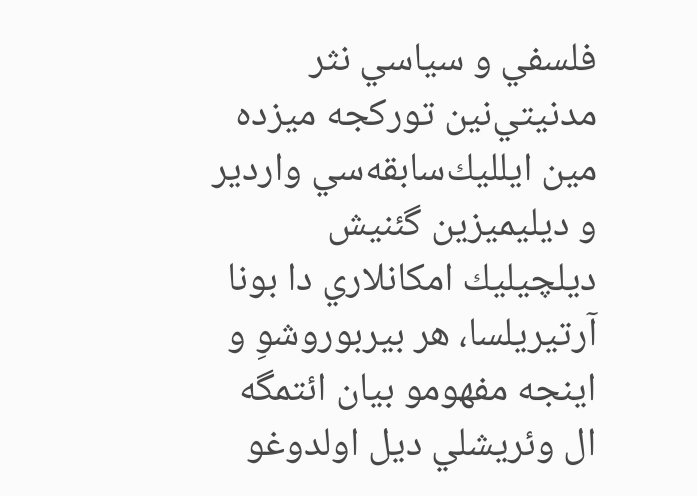فلسفي‌ و سياسي‌ نثر مدنيتي‌نين‌ توركجه‌ ميزده‌ مين‌ ايلليك‌سابقه‌سي‌ واردير و ديليميزين‌ گئنيش‌ ديلچيليك‌ امكانلاري‌ دا بونا آرتيريلسا، هر بيربوروشوِ و اينجه‌ مفهومو بيان‌ ائتمگه‌ ال‌ وئريشلي‌ ديل‌ اولدوغو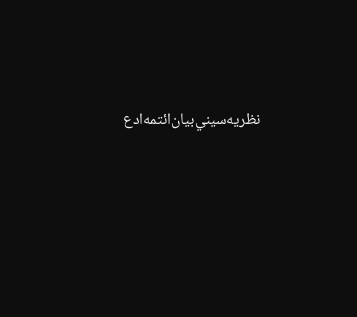نظريه‌سيني‌بيان‌ائتمه‌ادع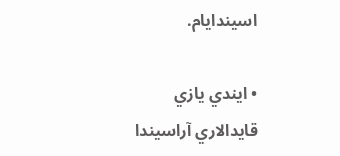اسيندايام‌.

• ايندي‌ يازي‌ قايدالاري‌ آراسيندا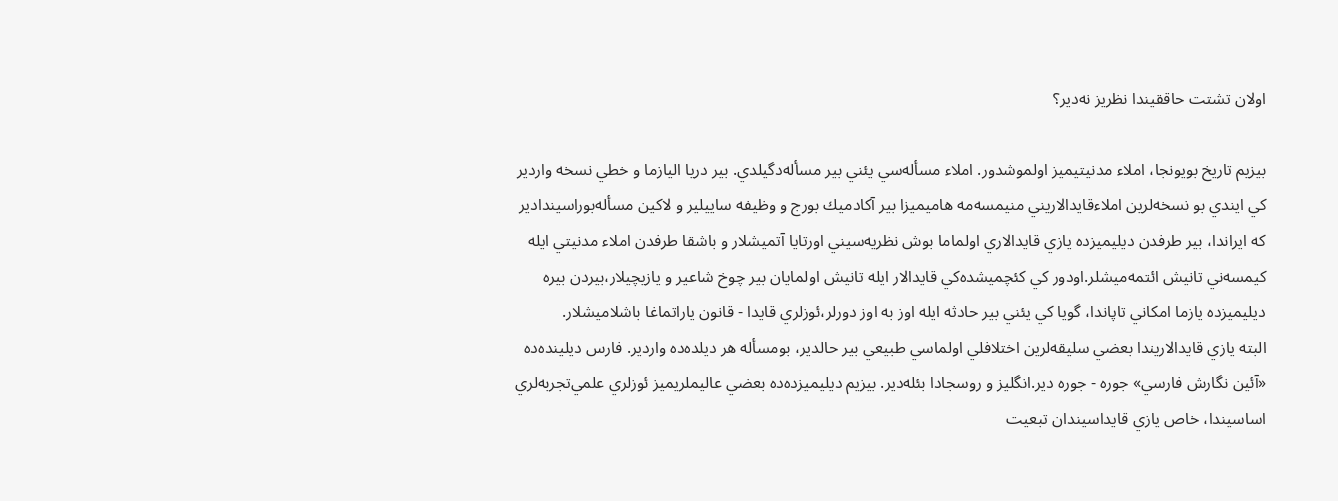اولان‌ تشتت‌ حاققيندا نظريز نه‌دير؟

بيزيم‌ تاريخ‌ بويونجا، املاء مدنيتيميز اولموشدور. املاء مسأله‌سي‌ يئني‌ بير مسأله‌دگيلدي‌. بير دريا اليازما و خطي‌ نسخه‌ واردير كي‌ ايندي‌ بو نسخه‌لرين‌ املاءقايدالاريني‌ منيمسه‌مه‌ هاميميزا بير آكادميك‌ بورج‌ و وظيفه‌ ساييلير و لاكين‌ مسأله‌بوراسيندادير كه‌ ايراندا، بير طرفدن‌ ديليميزده‌ يازي‌ قايدالاري‌ اولماما بوش‌ نظريه‌سيني‌ اورتايا آتميشلار و باشقا طرفدن‌ املاء مدنيتي‌ ايله‌ كيمسه‌ني‌ تانيش‌ ائتمه‌ميشلر.اودور كي‌ كئچميشده‌كي‌ قايدالار ايله‌ تانيش‌ اولمايان‌ بير چوخ‌ شاعير و يازيچيلار،بيردن‌ بيره‌ ديليميزده‌ يازما امكاني‌ تاپاندا، گويا كي‌ يئني‌ بير حادثه‌ ايله‌ اوز به‌ اوز دورلر،ئوزلري‌ قايدا - قانون‌ ياراتماغا باشلاميشلار.
البته‌ يازي‌ قايدالاريندا بعضي‌ سليقه‌لرين‌ اختلافلي‌ اولماسي‌ طبيعي‌ بير حالدير، بومسأله‌ هر ديلده‌ده‌ واردير. فارس‌ ديلينده‌ده‌ «آئين‌ نگارش‌ فارسي‌» جوره‌ - جوره‌ دير.انگليز و روسجادا بئله‌دير. بيزيم‌ ديليميزده‌ده‌ بعضي‌ عاليملريميز ئوزلري‌ علمي‌تجربه‌لري‌ اساسيندا، خاص‌ يازي‌ قايداسيندان‌ تبعيت‌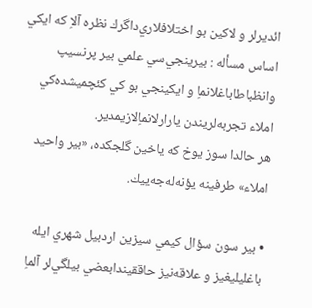ائديرلر و لاكين‌ بو اختلافلاري‌داگرك‌ نظره‌ آلاِ كه‌ ايكي‌ اساس‌ مسأله‌ : بيرينجي‌سي‌ علمي‌ بير پرنسيپ‌ وانظباطاباغلانماِ و ايكينجي‌ بو كي‌ كئچميشده‌كي‌ املاء تجربه‌لريندن‌ يارارلانماِلازيمدير.
هر حالدا سوز يوخ‌ كه‌ ياخين‌ گلجكده‌، «بير واحيد املاء» طرفينه‌ يؤنه‌له‌جه‌ييك‌.

• بير سون‌ سؤال‌ كيمي‌ سيزين‌ اردبيل‌ شهري‌ ايله‌ باغليليغيز و علاقه‌نيز حاققيندابعضي‌ بيلگي‌لر آلماِ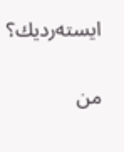ايسته‌رديك‌؟

من‌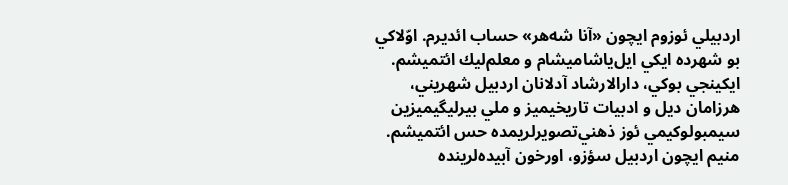اردبيلي‌ ئوزوم‌ ايچون‌ «آنا شه‌هر» حساب‌ ائديرم‌. اوّلاكي‌ بو شهرده‌ ايكي‌ ايل‌ياشاميشام‌ و معلم‌ليك‌ ائتميشم‌. ايكينجي‌ بوكي‌، دارالارشاد آدلانان‌ اردبيل‌ شهريني‌، هرزامان‌ ديل‌ و ادبيات‌ تاريخيميز و ملي‌ بيرليگيميزين‌ سيمبولوكيمي‌ ئوز ذهني‌تصويرلريمده‌ حس‌ ائتميشم‌. منيم‌ ايچون‌ اردبيل‌ سؤزو، اورخون‌ آبيده‌لرينده‌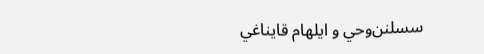سسلنن‌وحي‌ و ايلهام‌ قايناغي‌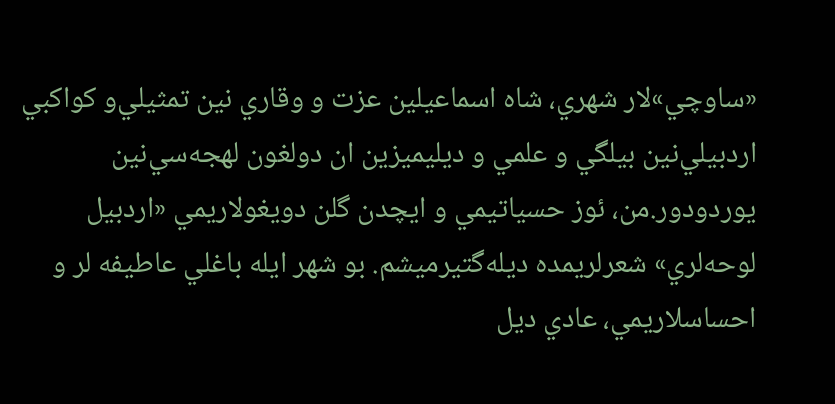«ساوچي‌»لار شهري‌، شاه‌ اسماعيلين‌ عزت‌ و وقاري‌ نين‌ تمثيلي‌و كواكبي‌ اردبيلي‌نين‌ بيلگي‌ و علمي‌ و ديليميزين‌ ان‌ دولغون‌ لهجه‌سي‌نين‌ يوردودور.من‌، ئوز حسياتيمي‌ و ايچدن‌ گلن‌ دويغولاريمي‌ «اردبيل‌ لوحه‌لري‌» شعرلريمده‌ ديله‌گتيرميشم‌. بو شهر ايله‌ باغلي‌ عاطيفه‌ لر و احساسلاريمي‌، عادي‌ ديل‌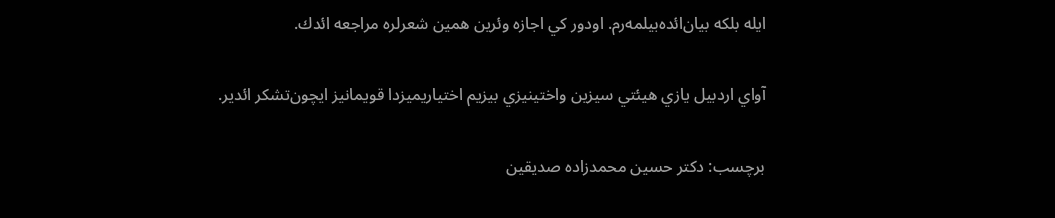ايله‌ بلكه‌ بيان‌ائده‌بيلمه‌رم‌. اودور كي‌ اجازه‌ وئرين‌ همين‌ شعرلره‌ مراجعه‌ ائدك‌.

آواي‌ اردبيل‌ يازي‌ هيئتي‌ سيزين‌ واختينيزي‌ بيزيم‌ اختياريميزدا قويمانيز ايچون‌تشكر ائدير.

برچسب: دکتر حسین محمدزاده صدیقین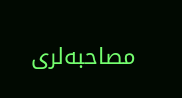مصاحبه‌لری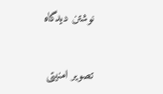نوشتن دیدگاه


تصویر امنیتی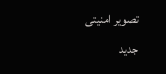تصویر امنیتی جدید